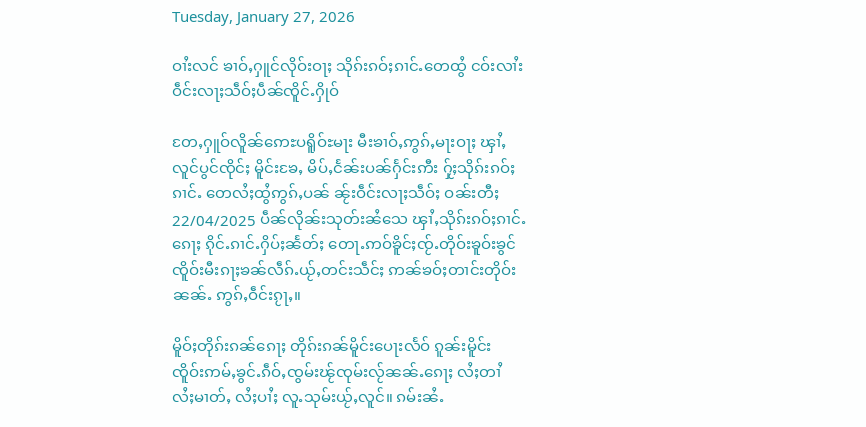Tuesday, January 27, 2026

ဝၢႆးလင် ၶၢဝ်ႇႁူင်လိုဝ်းဝႃႈ သိုၵ်းၵဝ်ႈၵၢင်ႉတေထွႆ ငဝ်းလၢႆး ဝဵင်းလႃႈသဵဝ်ႈပဵၼ်ၸိူင်ႉႁိုဝ်

တႄႇႁူဝ်လိူၼ်ဢေႊပရိူဝ်ႊမႃး မီးၶၢဝ်ႇဢွၵ်ႇမႃးဝႃႈ ၾၢႆႇလူင်ပွင်ၸိုင်ႈ မိူင်းၶႄႇ မိပ်ႇငႅၼ်းပၼ်ႁႅင်းဢီး ႁႂ်ႈသိုၵ်းၵဝ်ႈၵၢင်ႉ တေလႆႈထွႆဢွၵ်ႇပၼ် ၼႂ်းဝဵင်းလႃႈသဵဝ်ႈ ဝၼ်းတီႈ 22/04/2025 ပဵၼ်လိုၼ်းသုတ်းၼႆသေ ၾၢႆႇသိုၵ်းၵဝ်ႈၵၢင်ႉၵေႃႈ ၵိုင်ႉၵၢင်ႉႁိပ်ႈၼႅတ်ႈ တေႃႉဢဝ်ၶိူင်ႈၸႂ်ႉတိုဝ်းၶူဝ်းၶွင် ၸိူဝ်းမီးၵႃႈၶၼ်လဵၵ်ႉယႂ်ႇတင်းသဵင်ႈ ဢၼ်ၶဝ်ႈတၢင်းတိုဝ်း ၼၼ်ႉ ဢွၵ်ႇဝဵင်းၵႂႃႇ။

မိူဝ်ႈတိုၵ်းၵၼ်ၵေႃႈ တိုၵ်းၵၼ်မိူင်းပေႃးလႅဝ် ၵူၼ်းမိူင်း ၸိူဝ်းဢမ်ႇၶွင်ႉၵဵဝ်ႇၸွမ်းၽႂ်ၸုမ်းလႂ်ၼၼ်ႉၵေႃႈ လႆႈတၢႆ လႆႈမၢတ်ႇ လႆႈပၢႆႈ လူႉသုမ်းယႂ်ႇလူင်။ ၵမ်းၼႆႉ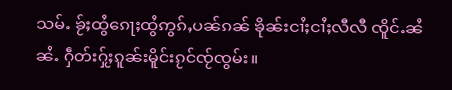သမ်ႉ ၶႂ်ႈထွႆၵေႃႈထွႆဢွၵ်ႇပၼ်ၵၼ် ၶိုၼ်းငၢႆႈငၢႆႈလီလီ ၸိူင်ႉၼႆၼႆႉ ႁဵတ်းႁႂ်ႈၵူၼ်းမိူင်းၵႂင်ၸႂ်ၸွမ်း။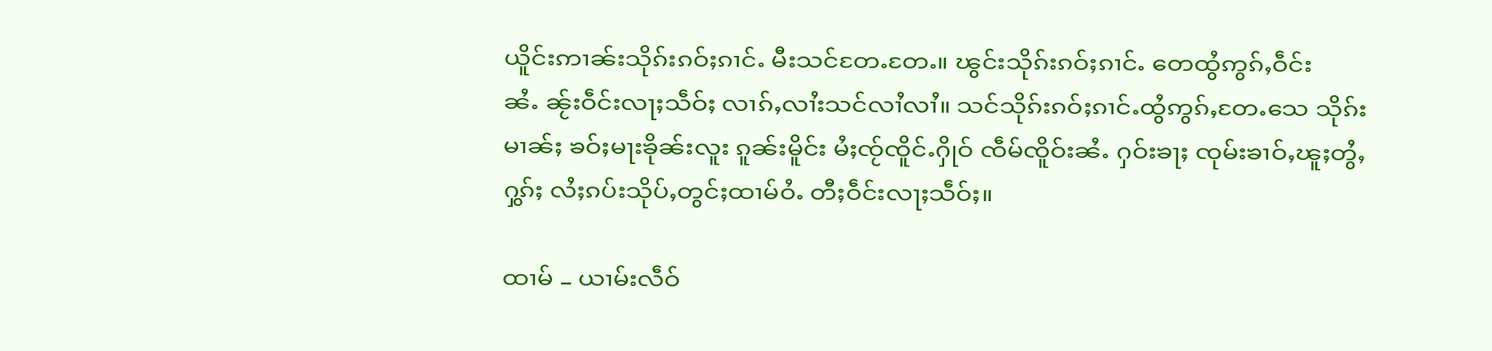ယိူင်းဢၢၼ်းသိုၵ်းၵဝ်ႈၵၢင်ႉ မီးသင်တႄႉတႄႉ။ ၽွင်းသိုၵ်းၵဝ်ႈၵၢင်ႉ တေထွႆဢွၵ်ႇဝဵင်းၼႆႉ ၼႂ်းဝဵင်းလႃႈသဵဝ်ႈ လၢၵ်ႇလၢႆးသင်လၢႆလၢႆ။ သင်သိုၵ်းၵဝ်ႈၵၢင်ႉထွႆဢွၵ်ႇတႄႉသေ သိုၵ်းမၢၼ်ႈ ၶဝ်ႈမႃးၶိုၼ်းလူး ၵူၼ်းမိူင်း မႆႈၸႂ်ၸိူင်ႉႁိုဝ် ၸဵမ်ၸိူဝ်းၼႆႉ ႁဝ်းၶႃႈ ၸုမ်းၶၢဝ်ႇၽူႈတွႆႇႁွၵ်ႈ လႆႈၵပ်းသိုပ်ႇတွင်ႈထၢမ်ဝႆႉ တီႈဝဵင်းလႃႈသဵဝ်ႈ။

ထၢမ် – ယၢမ်းလဵဝ်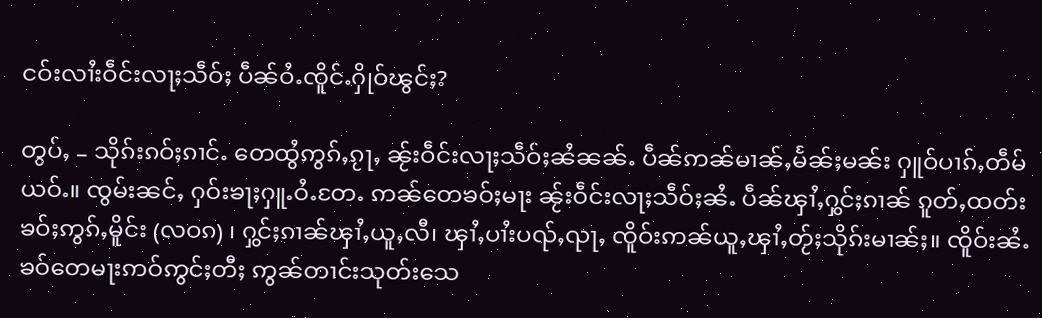ငဝ်းလၢႆးဝဵင်းလႃႈသဵဝ်ႈ ပဵၼ်ဝႆႉၸိူင်ႉႁိုဝ်ၽွင်ႈ?

တွပ်ႇ – သိုၵ်းၵဝ်ႈၵၢင်ႉ တေထွႆဢွၵ်ႇၵႂႃႇ ၼႂ်းဝဵင်းလႃႈသဵဝ်ႈၼႆၼၼ်ႉ ပဵၼ်ဢၼ်မၢၼ်ႇမႅၼ်ႈမၼ်း ႁူဝ်ပၢၵ်ႇတဵမ်ယဝ်ႉ။ ၸွမ်းၼင်ႇ ႁဝ်းၶႃႈႁူႉဝႆႉတႄႉ ဢၼ်တေၶဝ်ႈမႃး ၼႂ်းဝဵင်းလႃႈသဵဝ်ႈၼႆႉ ပဵၼ်ၾၢႆႇႁွင်ႈၵၢၼ် ၵူတ်ႇထတ်းၶဝ်ႈဢွၵ်ႇမိူင်း (လဝၵ) ၊ ႁွင်ႈၵၢၼ်ၾၢႆႇယူႇလီ၊ ၾၢႆႇပၢႆးပၺ်ႇၺႃႇ ၸိူဝ်းဢၼ်ယူႇၾၢႆႇတႂ်ႈသိုၵ်းမၢၼ်ႈ။ ၸိူဝ်းၼႆႉ ၶဝ်တေမႃးဢဝ်ဢွင်ႈတီႈ ဢွၼ်တၢင်းသုတ်းသေ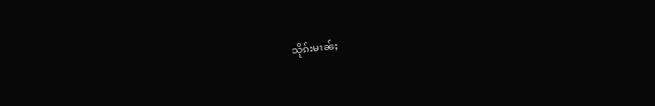သိုၵ်းမၢၼ်ႈ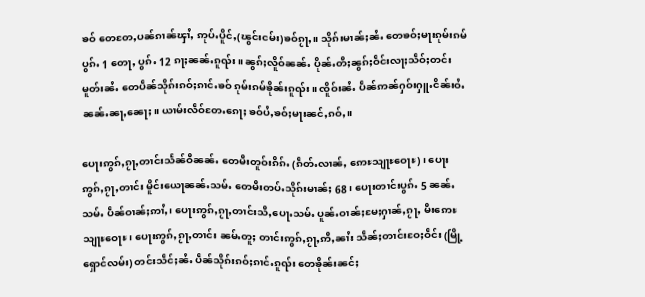ၶဝ် တေတႄႇပၼ်ၵၢၼ်ၾၢႆႇ ဢုပ်ႉပိူင်ႇ(ၽွင်းငမ်း)ၶဝ်ၵႂႃႇ။ သိုၵ်းမၢၼ်ႈၼႆႉ တေၶဝ်ႈမႃးၵုမ်းၵမ် ပွၵ်ႉ 1 တေႃႇ ပွၵ်ႉ 12 ၵႃႈၼၼ်ႉၵူၺ်း။ ၼွၵ်ႈလိူဝ်ၼၼ်ႉ ပိုၼ်ႉတီႈၼွၵ်ႈဝဵင်းလႃႈသဵဝ်ႈတင်းမူတ်းၼႆႉ တေပဵၼ်သိုၵ်းၵဝ်ႈၵၢင်ႉၶဝ် ၵုမ်းၵမ်ၶိုၼ်းၵူၺ်း။ ၸိူဝ်းၼႆႉ ပဵၼ်ဢၼ်ႁဝ်းႁူႉငိၼ်းဝႆႉၼၼ်ႉၼႃႇၼေႃႈ။ ယၢမ်းလဵဝ်တႄႉၵေႃႈ ၶဝ်ပႆႇၶဝ်ႈမႃးၼင်ႇၵဝ်ႇ။

ပေႃးဢွၵ်ႇၵႂႃႇတၢင်းသႅၼ်ဝီၼၼ်ႉ တေမီးတူဝ်းၵိၵ်ႉ (ၵဵတ်ႉလၢၼ်ႇ ဢေႊသျႃႊဝေႃႊ) ၊ ပေႃးဢွၵ်ႇၵႂႃႇတၢင်း မိူင်းယေႃၼၼ်ႉသမ်ႉ တေမီးတပ်ႉသိုၵ်းမၢၼ်ႈ 68 ၊ ပေႃးတၢင်းပွၵ်ႉ 5 ၼၼ်ႉသမ်ႉ ပဵၼ်ဝၢၼ်ႈဢၢႆႇ၊ ပေႃးဢွၵ်ႇၵႂႃႇတၢင်းသီႇပေႃႉသမ်ႉ ပူၼ်ႉဝၢၼ်ႈမႄႈႁၢၼ်ႇၵႂႃႇ မီးဢေႊသျႃႊဝေႃႊ၊ ပေႃးဢွၵ်ႇၵႂႃႇတၢင်း ၼမ်ႉတူႈ တၢင်းဢွၵ်ႇၵႂႃႇဢီႇၼၢႆး သဵၼ်ႈတၢင်းဝႄႈဝဵင်း (မြို့ရှောင်လမ်း) တင်းသဵင်ႈၼႆႉ ပဵၼ်သိုၵ်းၵဝ်ႈၵၢင်ႉၵူၺ်း တေၶိုၼ်းၼင်ႈ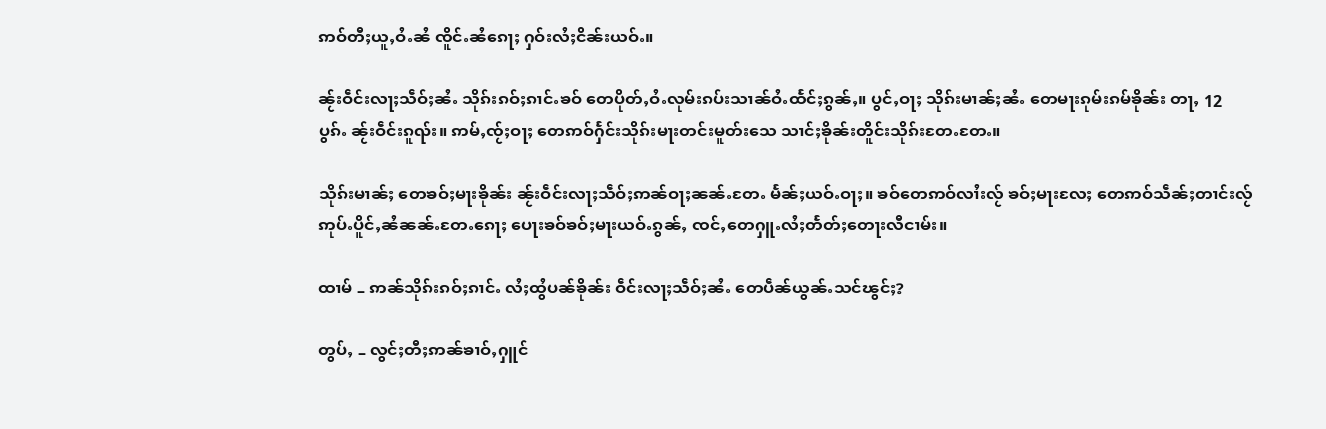ဢဝ်တီႈယူႇဝႆႉၼႆ ၸိူင်ႉၼႆၵေႃႈ ႁဝ်းလႆႈငိၼ်းယဝ်ႉ။

ၼႂ်းဝဵင်းလႃႈသဵဝ်ႈၼႆႉ သိုၵ်းၵဝ်ႈၵၢင်ႉၶဝ် တေပိုတ်ႇဝႆႉလုမ်းၵပ်းသၢၼ်ဝႆႉထႅင်ႈၵွၼ်ႇ။ ပွင်ႇဝႃႈ သိုၵ်းမၢၼ်ႈၼႆႉ တေမႃးၵုမ်းၵမ်ၶိုၼ်း တႃႇ 12 ပွၵ်ႉ ၼႂ်းဝဵင်းၵူၺ်း။ ဢမ်ႇၸႂ်ႈဝႃႈ တေဢဝ်ႁႅင်းသိုၵ်းမႃးတင်းမူတ်းသေ သၢင်ႈၶိုၼ်းတိူင်းသိုၵ်းတႄႉတႄႉ။

သိုၵ်းမၢၼ်ႈ တေၶဝ်ႈမႃးၶိုၼ်း ၼႂ်းဝဵင်းလႃႈသဵဝ်ႈဢၼ်ဝႃႈၼၼ်ႉတႄႉ မႅၼ်ႈယဝ်ႉဝႃႈ။ ၶဝ်တေဢဝ်လၢႆးလႂ် ၶဝ်ႈမႃးလႄႈ တေဢဝ်သဵၼ်ႈတၢင်းလႂ်ဢုပ်ႉပိူင်ႇၼႆၼၼ်ႉတႄႉၵေႃႈ ပေႃးၶဝ်ၶဝ်ႈမႃးယဝ်ႉၵွၼ်ႇ ၸင်ႇတေႁူႉလႆႈတႅတ်ႈတေႃးလီငၢမ်း။

ထၢမ် – ဢၼ်သိုၵ်းၵဝ်ႈၵၢင်ႉ လႆႈထွႆပၼ်ၶိုၼ်း ဝဵင်းလႃႈသဵဝ်ႈၼႆႉ တေပဵၼ်ယွၼ်ႉသင်ၽွင်ႈ?

တွပ်ႇ – လွင်ႈတီႈဢၼ်ၶၢဝ်ႇႁူင်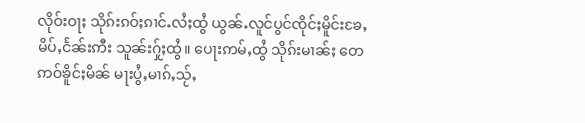လိုဝ်းဝႃႈ သိုၵ်းၵဝ်ႈၵၢင်ႉလႆႈထွႆ ယွၼ်ႉလူင်ပွင်ၸိုင်ႈမိူင်းၶႄႇ မိပ်ႇငႅၼ်းဢီး သူၼ်းႁႂ်ႈထွႆ။ ပေႃးဢမ်ႇထွႆ သိုၵ်းမၢၼ်ႈ တေဢဝ်ၶိူင်ႈမိၼ် မႃးပွႆႇမၢၵ်ႇသႂ်ႇ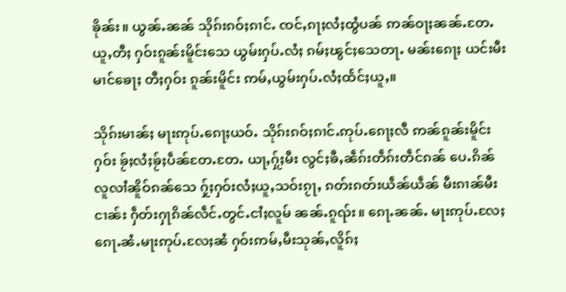ၶိုၼ်း။ ယွၼ်ႉၼၼ် သိုၵ်းၵဝ်ႈၵၢင်ႉ ၸင်ႇၵႃႈလႆႈထွႆပၼ် ဢၼ်ဝႃႈၼၼ်ႉတႄႉ ယူႇတီႈ ႁဝ်းၵူၼ်းမိူင်းသေ ယွမ်းႁပ်ႉလႆႈ ၵမ်ႈၽွင်ႈသေတႃႉ မၼ်းၵေႃႈ ယင်းမီးမၢင်ၶေႃႈ တီႈႁဝ်း ၵူၼ်းမိူင်း ဢမ်ႇယွမ်းႁပ်ႉလႆႈထႅင်ႈယူႇ။

သိုၵ်းမၢၼ်ႈ မႃးဢုပ်ႉၵေႃႈယဝ်ႉ သိုၵ်းၵဝ်ႈၵၢင်ႉဢုပ်ႉၵေႃႈလီ ဢၼ်ၵူၼ်းမိူင်းႁဝ်း ၶႂ်ႈလႆႈၶႂ်ႈပဵၼ်တႄႉတႄႉ ယႃႇႁႂ်ႈမီး လွင်ႈၶီႇၼဵၵ်းတဵၵ်းတဵင်ၵၼ် ပေႉၵိၼ်လူလၢႆၼိူဝ်ၵၼ်သေ ႁႂ်ႈႁဝ်းလႆႈယူႇသဝ်းၵႂႃႇ ၵတ်းၵတ်းယဵၼ်ယဵၼ် မီးၵၢၼ်မီးငၢၼ်း ႁဵတ်းႁႃၵိၼ်လဵင်ႉတွင်ႉငၢႆႈလူမ် ၼၼ်ႉၵူၺ်း။ ၵေႃႉၼၼ်ႉ မႃးဢုပ်ႉလႄႈ ၵေႃႉၼႆႉမႃးဢုပ်ႉလႄႈၼႆ ႁဝ်းဢမ်ႇမီးသုၼ်ႇလိူၵ်ႈ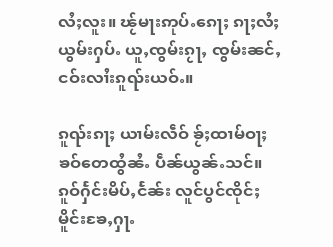လႆႈလူး။ ၽႂ်မႃးဢုပ်ႉၵေႃႈ ၵႃႈလႆႈယွမ်းႁပ်ႉ ယူႇၸွမ်းၵႂႃႇ ၸွမ်းၼင်ႇငဝ်းလၢႆးၵူၺ်းယဝ်ႉ။

ၵူၺ်းၵႃႈ ယၢမ်းလဵဝ် ၶႂ်ႈထၢမ်ဝႃႈ ၶဝ်တေထွႆၼႆႉ ပဵၼ်ယွၼ်ႉသင်။ ၵူဝ်ႁႅင်းမိပ်ႇငႅၼ်း လူင်ပွင်ၸိုင်ႈမိူင်းၶႄႇႁႃႉ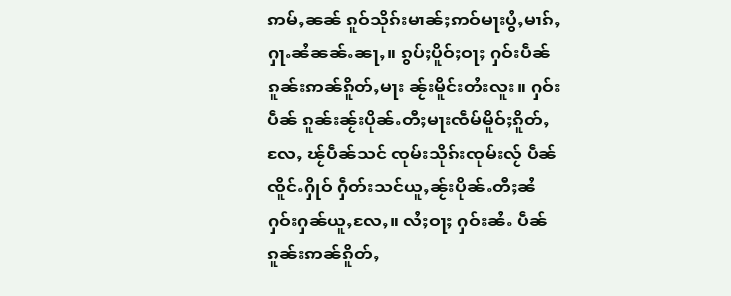ဢမ်ႇၼၼ် ၵူဝ်သိုၵ်းမၢၼ်ႈဢဝ်မႃးပွႆႇမၢၵ်ႇႁႃႉၼႆၼၼ်ႉၼႃႇ။ ၵွပ်ႈပိူဝ်ႈဝႃႈ ႁဝ်းပဵၼ်ၵူၼ်းဢၼ်ၵိူတ်ႇမႃး ၼႂ်းမိူင်းတႆးလူး။ ႁဝ်းပဵၼ် ၵူၼ်းၼႂ်းပိုၼ်ႉတီႈမႃးၸဵမ်မိူဝ်ႈၵိူတ်ႇလႄႇ ၽႂ်ပဵၼ်သင် ၸုမ်းသိုၵ်းၸုမ်းလႂ် ပဵၼ်ၸိူင်ႉႁိုဝ် ႁဵတ်းသင်ယူႇၼႂ်းပိုၼ်ႉတီႈၼႆ ႁဝ်းႁၼ်ယူႇလႄႇ။ လႆႈဝႃႈ ႁဝ်းၼႆႉ ပဵၼ်ၵူၼ်းဢၼ်ၵိူတ်ႇ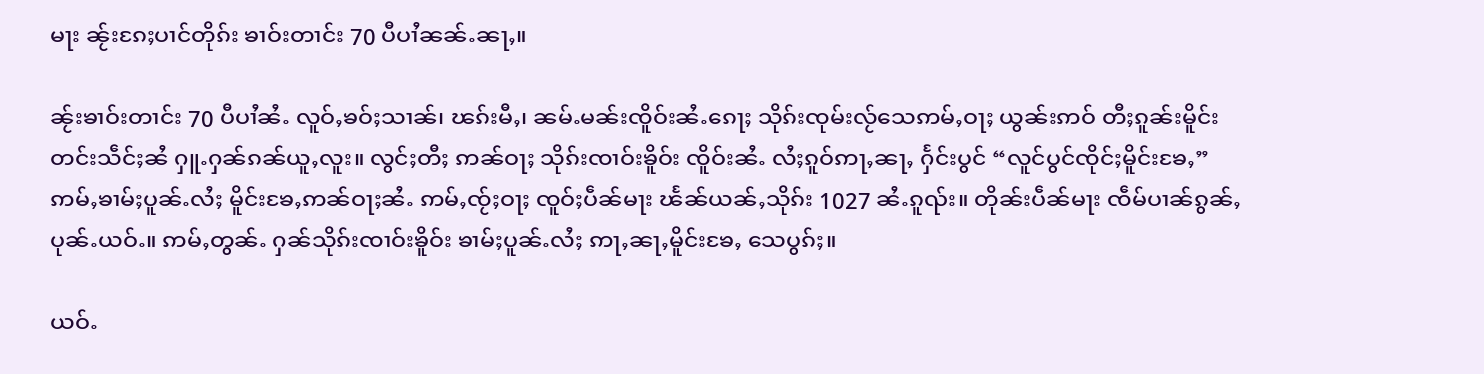မႃး ၼႂ်းၵႄႈပၢင်တိုၵ်း ၶၢဝ်းတၢင်း 70 ပီပၢႆၼၼ်ႉၼႃႇ။

ၼႂ်းၶၢဝ်းတၢင်း 70 ပီပၢႆၼႆႉ လူဝ်ႇၶဝ်ႈသၢၼ်၊ ၽၵ်းမီႇ၊ ၼမ်ႉမၼ်းၸိူဝ်းၼႆႉၵေႃႈ သိုၵ်းၸုမ်းလႂ်သေဢမ်ႇဝႃႈ ယွၼ်းဢဝ် တီႈၵူၼ်းမိူင်းတင်းသဵင်ႈၼႆ ႁူႉႁၼ်ၵၼ်ယူႇလူး။ လွင်ႈတီႈ ဢၼ်ဝႃႈ သိုၵ်းၸၢဝ်းၶိူဝ်း ၸိူဝ်းၼႆႉ လႆႈၵူဝ်ဢႃႇၼႃႇ ႁႅင်းပွင် “လူင်ပွင်ၸိုင်ႈမိူင်းၶႄႇ” ဢမ်ႇၶၢမ်ႈပူၼ်ႉလႆႈ မိူင်းၶႄႇဢၼ်ဝႃႈၼႆႉ ဢမ်ႇၸႂ်ႈဝႃႈ ၸူဝ်ႈပဵၼ်မႃး ၽႅၼ်ယၼ်ႇသိုၵ်း 1027 ၼႆႉၵူၺ်း။ တိုၼ်းပဵၼ်မႃး ၸဵမ်ပၢၼ်ၵွၼ်ႇပုၼ်ႉယဝ်ႉ။ ဢမ်ႇတွၼ်ႉ ႁၼ်သိုၵ်းၸၢဝ်းၶိူဝ်း ၶၢမ်ႈပူၼ်ႉလႆႈ ဢႃႇၼႃႇမိူင်းၶႄႇ သေပွၵ်ႈ။

ယဝ်ႉ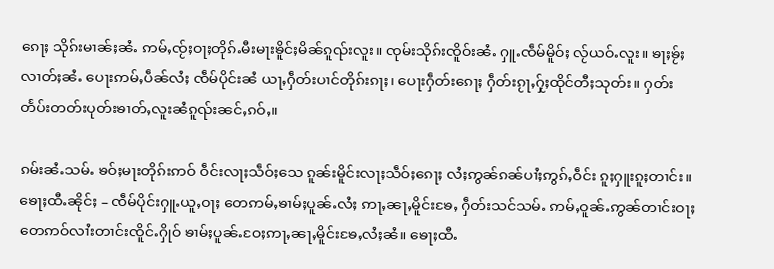ၵေႃႈ သိုၵ်းမၢၼ်ႈၼႆႉ ဢမ်ႇၸႂ်ႈဝႃႈတိုၵ်ႉမီးမႃးၶိူင်ႈမိၼ်ၵူၺ်းလူး။ ၸုမ်းသိုၵ်းၸိူဝ်းၼႆႉ ႁူႉၸဵမ်မိူဝ်ႈ လႂ်ယဝ်ႉလူး။ ၶႃႈၶႂ်ႈလၢတ်ႈၼႆႉ ပေႃးဢမ်ႇပဵၼ်လႆႈ ၸဵမ်ပိုင်းၼႆ ယႃႇႁဵတ်းပၢင်တိုၵ်းၵႃႈ၊ ပေႃးႁဵတ်းၵေႃႈ ႁဵတ်းၵႂႃႇႁႂ်ႈထိုင်တီႈသုတ်း။ ႁတ်းတႅပ်းတတ်းပုတ်းၶၢတ်ႇလူးၼႆၵူၺ်းၼင်ႇၵဝ်ႇ။

ၵမ်းၼႆႉသမ်ႉ ၶဝ်ႈမႃးတိုၵ်းဢဝ် ဝဵင်းလႃႈသဵဝ်ႈသေ ၵူၼ်းမိူင်းလႃႈသဵဝ်ႈၵေႃႈ လႆႈဢွၼ်ၵၼ်ပၢႆႈဢွၵ်ႇဝဵင်း ၵူႈႁူးၵူႈတၢင်း။ ၶေႃႈထီႉၼိုင်ႈ – ၸဵမ်ပိုင်းႁူႉယူႇဝႃႈ တေဢမ်ႇၶၢမ်ႈပူၼ်ႉလႆႈ ဢႃႇၼႃႇမိူင်းၶႄႇ ႁဵတ်းသင်သမ်ႉ ဢမ်ႇဝူၼ်ႉဢွၼ်တၢင်းဝႃႈ တေဢဝ်လၢႆးတၢင်းၸိူင်ႉႁိုဝ် ၶၢမ်ႈပူၼ်ႉဝႄႈဢႃႇၼႃႇမိူင်းၶႄႇလႆႈၼႆ။ ၶေႃႈထီႉ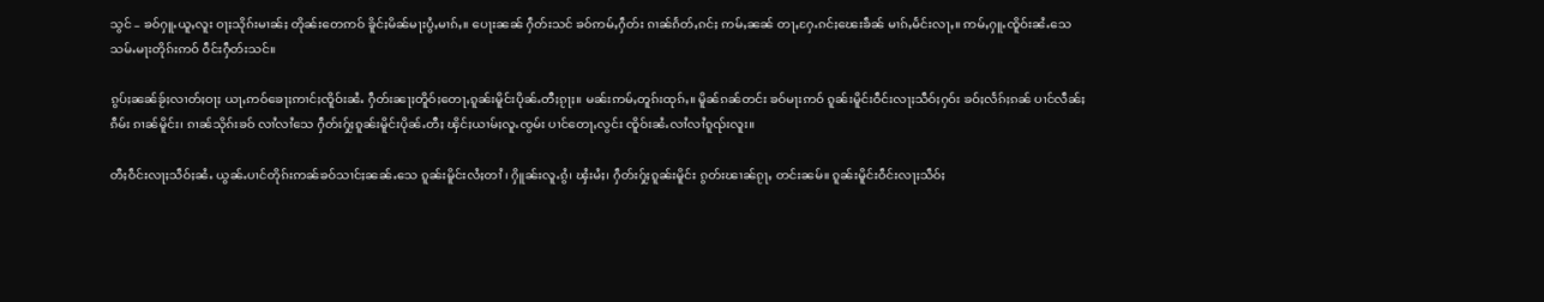သွင် – ၶဝ်ႁူႉယူႇလူး ဝႃႈသိုၵ်းမၢၼ်ႈ တိုၼ်းတေဢဝ် ၶိူင်ႈမိၼ်မႃးပွႆႇမၢၵ်ႇ။ ပေႃးၼၼ် ႁဵတ်းသင် ၶဝ်ဢမ်ႇႁဵတ်း ၵၢၼ်ၵႅတ်ႇၵင်ႈ ဢမ်ႇၼၼ် တႃႇႁႄႉၵင်ႈၽေးၶဵၼ် မၢၵ်ႇမႅင်းလႃႇ။ ဢမ်ႇႁူႉၸိူဝ်းၼႆႉသေ သမ်ႉမႃးတိုၵ်းဢဝ် ဝဵင်းႁဵတ်းသင်။

ၵွပ်ႈၼၼ်ၶႂ်ႈလၢတ်ႈဝႃႈ ယႃႇဢဝ်ၶေႃႈဢၢင်ႈၸိူဝ်းၼႆႉ ႁဵတ်းၼႃႈတိူဝ်ႈတေႃႇၵူၼ်းမိူင်းပိုၼ်ႉတီႈၵႂႃႈ။ မၼ်းဢမ်ႇတူၵ်းထုၵ်ႇ။ မိူၼ်ၵၼ်တင်း ၶဝ်မႃးဢဝ် ၵူၼ်းမိူင်းဝဵင်းလႃႈသဵဝ်ႈႁဝ်း ၶဝ်ႈလႅၵ်ႈၵၼ် ပၢင်လဵၼ်ႈၵဵမ်း ၵၢၼ်မိူင်း၊ ၵၢၼ်သိုၵ်းၶဝ် လၢႆလၢႆသေ ႁဵတ်းႁႂ်ႈၵူၼ်းမိူင်းပိုၼ်ႉတီႈ ၾိင်ႈယၢမ်ႈလူႉၸွမ်း ပၢင်တေႃႇလွင်း ၸိူဝ်းၼႆႉလၢႆလၢႆၵူၺ်းလူး။

တီႈဝဵင်းလႃႈသဵဝ်ႈၼႆႉ ယွၼ်ႉပၢင်တိုၵ်းဢၼ်ၶဝ်သၢင်ႈၼၼ်ႉသေ ၵူၼ်းမိူင်းလႆႈတၢႆ ၊ ႁိူၼ်းလူႉၵွႆ၊ ၾႆးမႆႈ၊ ႁဵတ်းႁႂ်ႈၵူၼ်းမိူင်း ၵွတ်းၽၢၼ်ၵႂႃႇ တင်းၼမ်။ ၵူၼ်းမိူင်းဝဵင်းလႃႈသဵဝ်ႈ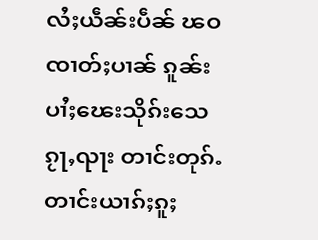လႆႈယဵၼ်းပဵၼ် ၽဝၸၢတ်ႈပၢၼ် ၵူၼ်းပၢႆႈၽေးသိုၵ်းသေ ၵႂႃႇၺႃး တၢင်းတုၵ်ႉ တၢင်းယၢၵ်ႈၵူႈ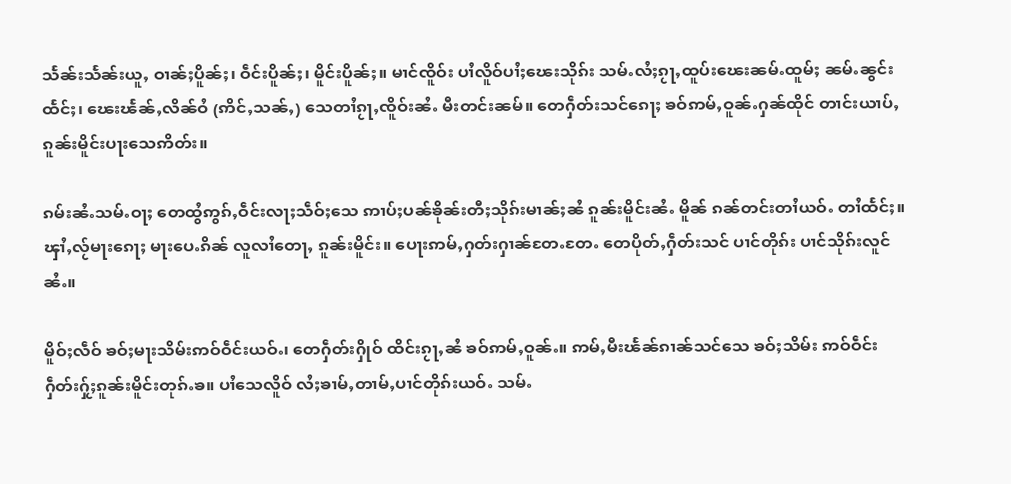သႅၼ်းသႅၼ်းယူႇ ဝၢၼ်ႈပိူၼ်ႈ၊ ဝဵင်းပိူၼ်ႈ၊ မိူင်းပိူၼ်ႈ။ မၢင်ၸိူဝ်း ပၢႆလိူဝ်ပၢႆႈၽေးသိုၵ်း သမ်ႉလႆႈၵႂႃႇထူပ်းၽေးၼမ်ႉထူမ်ႈ ၼမ်ႉၼွင်းထႅင်ႈ၊ ၽေးၽႅၼ်ႇလိၼ်ဝႆ (ဢိင်ႇသၼ်ႇ) သေတၢႆၵႂႃႇၸိူဝ်းၼႆႉ မီးတင်းၼမ်။ တေႁဵတ်းသင်ၵေႃႈ ၶဝ်ဢမ်ႇဝူၼ်ႉႁၼ်ထိုင် တၢင်းယၢပ်ႇၵူၼ်းမိူင်းပႃးသေဢိတ်း။

ၵမ်းၼႆႉသမ်ႉဝႃႈ တေထွႆဢွၵ်ႇဝဵင်းလႃႈသဵဝ်ႈသေ ဢၢပ်ႈပၼ်ၶိုၼ်းတီႈသိုၵ်းမၢၼ်ႈၼႆ ၵူၼ်းမိူင်းၼႆႉ မိူၼ် ၵၼ်တင်းတၢႆယဝ်ႉ တၢႆထႅင်ႈ။ ၾၢႆႇလႂ်မႃးၵေႃႈ မႃးပေႉၵိၼ် လူလၢႆတေႃႇ ၵူၼ်းမိူင်း။ ပေႃးဢမ်ႇႁတ်းႁၢၼ်တႄႉတႄႉ တေပိုတ်ႇႁဵတ်းသင် ပၢင်တိုၵ်း ပၢင်သိုၵ်းလူင်ၼႆႉ။

မိူဝ်ႈလဵဝ် ၶဝ်ႈမႃးသိမ်းဢဝ်ဝဵင်းယဝ်ႉ၊ တေႁဵတ်းႁိုဝ် ထိင်းၵႂႃႇၼႆ ၶဝ်ဢမ်ႇဝူၼ်ႉ။ ဢမ်ႇမီးၽႅၼ်ၵၢၼ်သင်သေ ၶဝ်ႈသိမ်း ဢဝ်ဝဵင်း ႁဵတ်းႁႂ်ႈၵူၼ်းမိူင်းတုၵ်ႉၶ။ ပၢႆသေလိူဝ် လႆႈၶၢမ်ႇတၢမ်ႇပၢင်တိုၵ်းယဝ်ႉ သမ်ႉ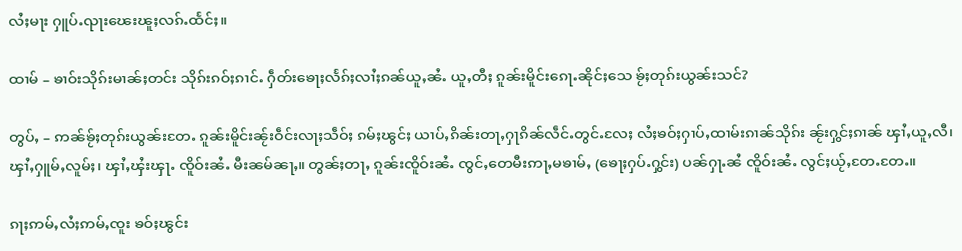လႆႈမႃး ႁူပ်ႉၺႃးၽေးၽူႈလၵ်ႉထႅင်ႈ။

ထၢမ် – ၶၢဝ်းသိုၵ်းမၢၼ်ႈတင်း သိုၵ်းၵဝ်ႈၵၢင်ႉ ႁဵတ်းၶေႃႈလႅၵ်ႈလၢႆႈၵၼ်ယူႇၼႆႉ ယူႇတီႈ ၵူၼ်းမိူင်းၵေႃႉၼိုင်ႈသေ ၶႂ်ႈတုၵ်းယွၼ်းသင်?

တွပ်ႇ – ဢၼ်ၶႂ်ႈတုၵ်းယွၼ်းတႄႉ ၵူၼ်းမိူင်းၼႂ်းဝဵင်းလႃႈသဵဝ်ႈ ၵမ်ႈၽွင်ႈ ယၢပ်ႇၵိၼ်းတႃႇႁႃၵိၼ်လဵင်ႉတွင်ႉလႄႈ လႆႈၶဝ်ႈႁၢပ်ႇထၢမ်းၵၢၼ်သိုၵ်း ၼႂ်းႁွင်ႈၵၢၼ် ၾၢႆႇယူႇလီ၊ ၾၢႆႇႁူမ်ႇလူမ်ႈ၊ ၾၢႆႇၾႆးၾႃႉ ၸိူဝ်းၼႆႉ မီးၼမ်ၼႃႇ။ တွၼ်ႈတႃႇ ၵူၼ်းၸိူဝ်းၼႆႉ ၸွင်ႇတေမီးဢႃႇမၶၢမ်ႇ (ၶေႃႈႁပ်ႉႁွင်း) ပၼ်ႁႃႉၼႆ ၸိူဝ်းၼႆႉ လွင်ႈယႂ်ႇတႄႉတႄႉ။

ၵႃႈဢမ်ႇလႆႈဢမ်ႇၸူး ၶဝ်ႈၽွင်း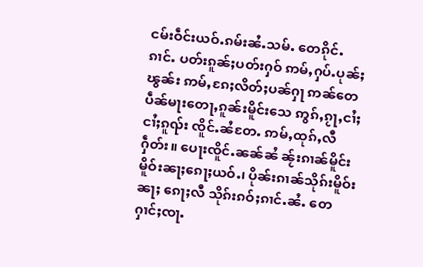ငမ်းဝဵင်းယဝ်ႉၵမ်းၼႆႉသမ်ႉ တေၵိုင်ႉၵၢင်ႉ ပတ်းၵူၼ်ႈပတ်းႁဝ် ဢမ်ႇႁပ်ႉပုၼ်ႈၽွၼ်း ဢမ်ႇၵႄႈလိတ်ႈပၼ်ႁႃ ဢၼ်တေပဵၼ်မႃးတေႃႇၵူၼ်းမိူင်းသေ ဢွၵ်ႇၵႂႃႇငၢႆႈငၢႆႈၵူၺ်း ၸိူင်ႉၼႆတႄႉ ဢမ်ႇထုၵ်ႇလီႁဵတ်း။ ပေႃးၸိူင်ႉၼၼ်ၼႆ ၼႂ်းၵၢၼ်မိူင်း မိူဝ်းၼႃႈၵေႃႈယဝ်ႉ၊ ပိုၼ်းၵၢၼ်သိုၵ်းမိူဝ်းၼႃႈ ၵေႃႈလီ သိုၵ်းၵဝ်ႈၵၢင်ႉၼႆႉ တေႁၢင်ႈၸႃႉ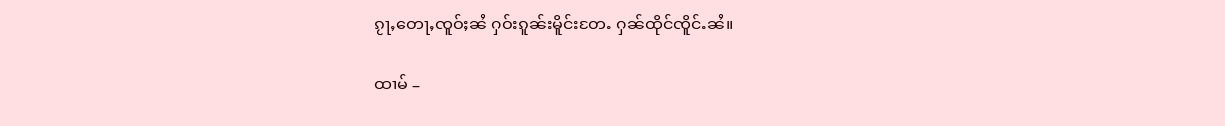ၵႂႃႇတေႃႇၸူဝ်ႈၼႆ ႁဝ်းၵူၼ်းမိူင်းတႄႉ ႁၼ်ထိုင်ၸိူင်ႉၼႆ။

ထၢမ် –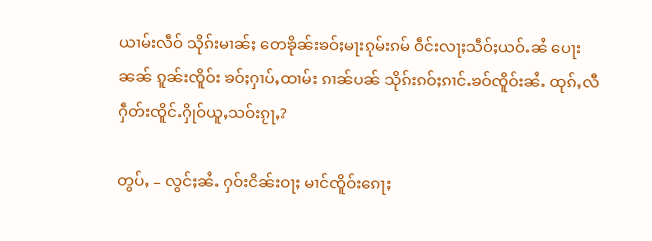ယၢမ်းလဵဝ် သိုၵ်းမၢၼ်ႈ တေၶိုၼ်းၶဝ်ႈမႃးၵုမ်းၵမ် ဝဵင်းလႃႈသဵဝ်ႈယဝ်ႉၼႆ ပေႃးၼၼ် ၵူၼ်းၸိူဝ်း ၶဝ်ႈႁၢပ်ႇထၢမ်း ၵၢၼ်ပၼ် သိုၵ်းၵဝ်ႈၵၢင်ႉၶဝ်ၸိူဝ်းၼႆႉ ထုၵ်ႇလီႁဵတ်းၸိူင်ႉႁိုဝ်ယူႇသဝ်းၵႂႃႇ?

တွပ်ႇ – လွင်ႈၼႆႉ ႁဝ်းငိၼ်းဝႃႈ မၢင်ၸိူဝ်းၵေႃႈ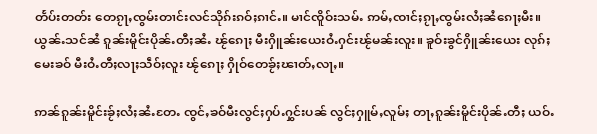တႅပ်းတတ်း တေၵႂႃႇၸွမ်းတၢင်းလင်သိုၵ်းၵဝ်ႈၵၢင်ႉ။ မၢင်ၸိူဝ်းသမ်ႉ ဢမ်ႇၸၢင်ႈၵႂႃႇၸွမ်းလႆႈၼႆၵေႃႈမီး။ ယွၼ်ႉသင်ၼႆ ၵူၼ်းမိူင်းပိုၼ်ႉတီႈၼႆႉ ၽႂ်ၵေႃႈ မီးႁိူၼ်းယေးဝႆႉႁင်းၽႂ်မၼ်းလူး။ ၶူဝ်းၶွင်ႁိူၼ်းယေး လုၵ်ႈမေးၶဝ် မီးဝႆႉတီႈလႃႈသဵဝ်ႈလူး ၽႂ်ၵေႃႈ ႁိုဝ်တေၶႂ်ႈၽၢတ်ႇလႃႇ။

ဢၼ်ၵူၼ်းမိူင်းၶႂ်ႈလႆႈၼႆႉတႄႉ ၸွင်ႇၶဝ်မီးလွင်ႈႁပ်ႉႁွင်းပၼ် လွင်ႈႁူမ်ႇလူမ်ႈ တႃႇၵူၼ်းမိူင်းပိုၼ်ႉတီႈ ယဝ်ႉ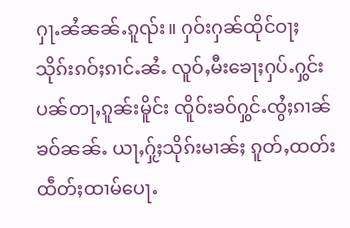ႁႃႉၼႆၼၼ်ႉၵူၺ်း။ ႁဝ်းႁၼ်ထိုင်ဝႃႈ သိုၵ်းၵဝ်ႈၵၢင်ႉၼႆႉ လူဝ်ႇမီးၶေႃႈႁပ်ႉႁွင်းပၼ်တႃႇၵူၼ်းမိူင်း ၸိူဝ်းၶဝ်ႁွင်ႉၸွႆႈၵၢၼ်ၶဝ်ၼၼ်ႉ ယႃႇႁႂ်ႈသိုၵ်းမၢၼ်ႈ ၵူတ်ႇထတ်းထဵတ်ႈထၢမ်ပေႃႉ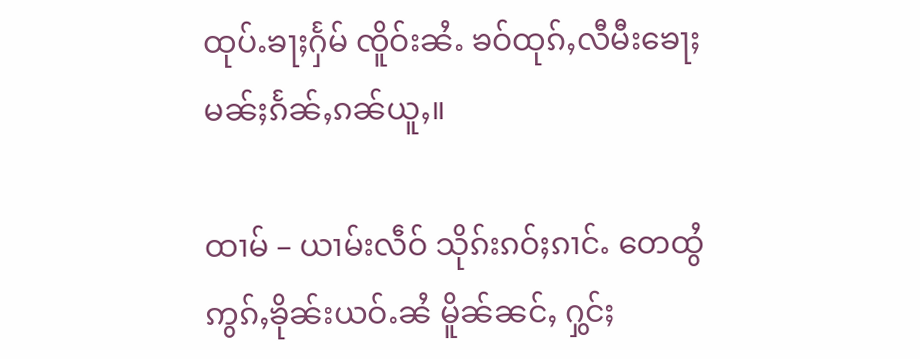ထုပ်ႉၶႃႈႁႅမ် ၸိူဝ်းၼႆႉ ၶဝ်ထုၵ်ႇလီမီးၶေႃႈမၼ်ႈၵႅၼ်ႇၵၼ်ယူႇ။

ထၢမ် – ယၢမ်းလဵဝ် သိုၵ်းၵဝ်ႈၵၢင်ႉ တေထွႆဢွၵ်ႇၶိုၼ်းယဝ်ႉၼႆ မိူၼ်ၼင်ႇ ႁွင်ႈ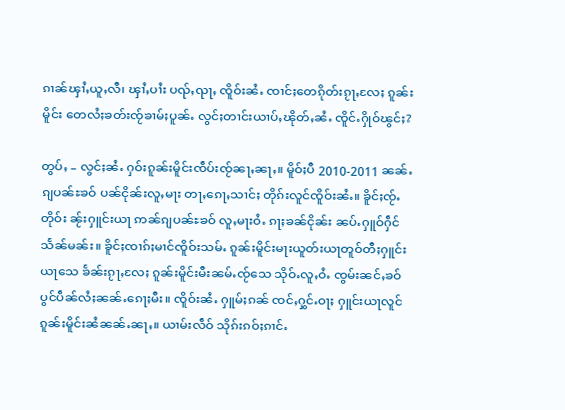ၵၢၼ်ၾၢႆႇယူႇလီ၊ ၾၢႆႇပၢႆး ပၺ်ႇၺႃႇ ၸိူဝ်းၼႆႉ ၸၢင်ႈတေၵိုတ်းၵႂႃႇလႄႈ ၵူၼ်းမိူင်း တေလႆႈၶတ်းၸႂ်ၶၢမ်ႈပူၼ်ႉ လွင်ႈတၢင်းယၢပ်ႇၽိုတ်ႇၼႆႉ ၸိူင်ႉႁိုဝ်ၽွင်ႈ?

တွပ်ႇ – လွင်ႈၼႆႉ ႁဝ်းၵူၼ်းမိူင်းၸဵပ်းၸႂ်ၼႃႇၼႃႇ။ မိူဝ်ႈပီ 2010-2011 ၼၼ်ႉ ၵျပၼ်ႊၶဝ် ပၼ်ငိုၼ်းလူႇမႃး တႃႇၵေႃႇသၢင်ႈ တိုၵ်းလူင်ၸိူဝ်းၼႆႉ။ ၶိူင်ႈၸႂ်ႉတိုဝ်း ၼႂ်းႁူင်းယႃ ဢၼ်ၵျပၼ်ႊၶဝ် လူႇမႃးဝႆႉ ၵႃႈၶၼ်ငိုၼ်း ၼပ်ႉႁူဝ်ႁဵင်သႅၼ်မၼ်း။ ၶိူင်ႈၸၢၵ်ႈမၢင်ၸိူဝ်းသမ်ႉ ၵူၼ်းမိူင်းမႃးယူတ်းယႃတူဝ်တီႈႁူင်းယႃသေ ၶႅၼ်းၵႂႃႇလႄႈ ၵူၼ်းမိူင်းမီးၼမ်ႉၸႂ်သေ သိုဝ်ႉလူႇဝႆႉ ၸွမ်းၼင်ႇၶဝ်ပွင်ပဵၼ်လႆႈၼၼ်ႉၵေႃႈမီး။ ၸိူဝ်းၼႆႉ ႁူမ်ႈၵၼ် ၸင်ႇႁွင်ႉဝႃႈ ႁူင်းယႃလူင်ၵူၼ်းမိူင်းၼႆၼၼ်ႉၼႃႇ။ ယၢမ်းလဵဝ် သိုၵ်းၵဝ်ႈၵၢင်ႉ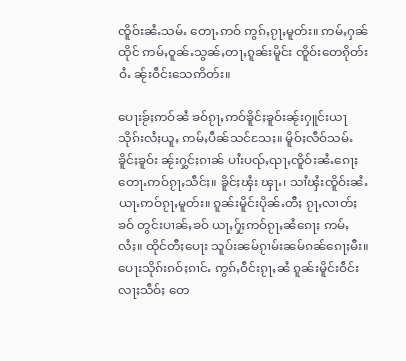ၸိူဝ်းၼႆႉသမ်ႉ တေႃႉဢဝ် ဢွၵ်ႇၵႂႃႇမူတ်း။ ဢမ်ႇႁၼ်ထိုင် ဢမ်ႇဝူၼ်ႉသွၼ်ႇတႃႇၵူၼ်းမိူင်း ၸိူဝ်းတေၵိုတ်းဝႆႉ ၼႂ်းဝဵင်းသေဢိတ်း။

ပေႃးၶႂ်ႈဢဝ်ၼႆ ၶဝ်ၵႂႃႇဢဝ်ၶိူင်ႈၶူဝ်းၼႂ်းႁူင်းယႃသိုၵ်းလႆႈယူႇ ဢမ်ႇပဵၼ်သင်သႄႈ။ မိူဝ်ႈလဵဝ်သမ်ႉ ၶိူင်ႈၶူဝ်း ၼႂ်းႁွင်ႈၵၢၼ် ပၢႆးပၺ်ႇၺႃႇၸိူဝ်းၼႆႉၵေႃႈ တေႃႉဢဝ်ၵႂႃႇသဵင်ႈ။ ၶိူင်ႈၾႆး ၾႃႉ၊ သၢႆၾႆးၸိူဝ်းၼႆႉ ယႃႉဢဝ်ၵႂႃႇမူတ်း။ ၵူၼ်းမိူင်းပိုၼ်ႉတီႈ ၵႂႃႇလၢတ်ႈၶဝ် တွင်းပၢၼ်ႇၶဝ် ယႃႇႁႂ်ႈဢဝ်ၵႂႃႇၼႆၵေႃႈ ဢမ်ႇလႆႈ။ ထိုင်တီႈပေႃး သူပ်းၼမ်ၵႂၢမ်းၼမ်ၵၼ်ၵေႃႈမီး။ ပေႃးသိုၵ်းၵဝ်ႈၵၢင်ႉ ဢွၵ်ႇဝဵင်းၵႂႃႇၼႆ ၵူၼ်းမိူင်းဝဵင်းလႃႈသဵဝ်ႈ တေ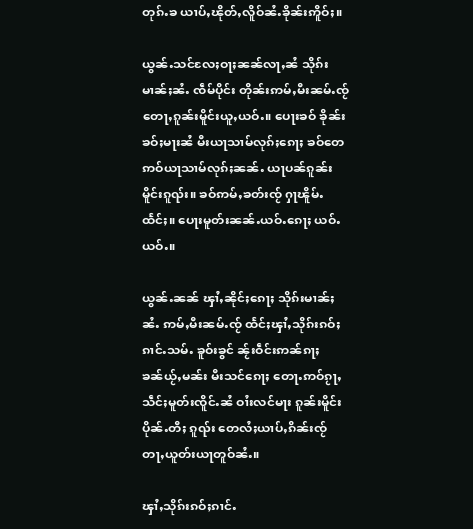တုၵ်ႉၶ ယၢပ်ႇၽိုတ်ႇလိူဝ်ၼႆႉၶိုၼ်းဢိူဝ်ႈ။

ယွၼ်ႉသင်လႄႈဝႃႈၼၼ်လႃႇၼႆ သိုၵ်းမၢၼ်ႈၼႆႉ ၸဵမ်ပိုင်း တိုၼ်းဢမ်ႇမီးၼမ်ႉၸႂ် တေႃႇၵူၼ်းမိူင်းယူႇယဝ်ႉ။ ပေႃးၶဝ် ၶိုၼ်းၶဝ်ႈမႃးၼႆ မီးယႃသၢမ်လုၵ်ႈၵေႃႈ ၶဝ်တေဢဝ်ယႃသၢမ်လုၵ်ႈၼၼ်ႉ ယႃပၼ်ၵူၼ်း မိူင်းၵူၺ်း။ ၶဝ်ဢမ်ႇၶတ်းၸႂ် ႁႃၽိူမ်ႉထႅင်ႈ။ ပေႃးမူတ်းၼၼ်ႉယဝ်ႉၵေႃႈ ယဝ်ႉယဝ်ႉ။

ယွၼ်ႉၼၼ် ၾၢႆႇၼိုင်ႈၵေႃႈ သိုၵ်းမၢၼ်ႈၼႆႉ ဢမ်ႇမီးၼမ်ႉၸႂ် ထႅင်ႈၾၢႆႇသိုၵ်းၵဝ်ႈၵၢင်ႉသမ်ႉ ၶူဝ်းၶွင် ၼႂ်းဝဵင်းဢၼ်ၵႃႈ ၶၼ်ယႂ်ႇမၼ်း မီးသင်ၵေႃႈ တေႃႉဢဝ်ၵႂႃႇသဵင်ႈမူတ်းၸိူင်ႉၼႆ ဝၢႆးလင်မႃး ၵူၼ်းမိူင်းပိုၼ်ႉတီႈ ၵူၺ်း တေလႆႈယၢပ်ႇၵိၼ်းၸႂ် တႃႇယူတ်းယႃတူဝ်ၼႆႉ။

ၾၢႆႇသိုၵ်းၵဝ်ႈၵၢင်ႉ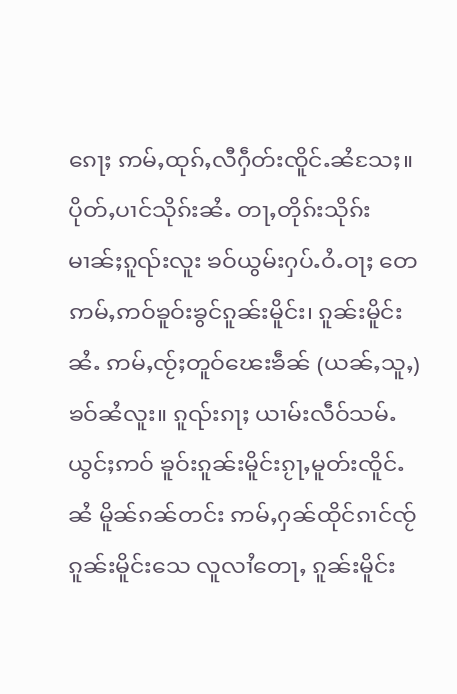ၵေႃႈ ဢမ်ႇထုၵ်ႇလီႁဵတ်းၸိူင်ႉၼႆသႄႈ။ ပိုတ်ႇပၢင်သိုၵ်းၼႆႉ တႃႇတိုၵ်းသိုၵ်းမၢၼ်ႈၵူၺ်းလူး ၶဝ်ယွမ်းႁပ်ႉဝႆႉဝႃႈ တေဢမ်ႇဢဝ်ၶူဝ်းၶွင်ၵူၼ်းမိူင်း၊ ၵူၼ်းမိူင်းၼႆႉ ဢမ်ႇၸႂ်ႈတူဝ်ၽေးၶဵၼ် (ယၼ်ႇသူႇ) ၶဝ်ၼႆလူး။ ၵူၺ်းၵႃႈ ယၢမ်းလဵဝ်သမ်ႉ ယွင်ႈဢဝ် ၶူဝ်းၵူၼ်းမိူင်းၵႂႃႇမူတ်းၸိူင်ႉၼႆ မိူၼ်ၵၼ်တင်း ဢမ်ႇႁၼ်ထိုင်ၵၢင်ၸႂ်ၵူၼ်းမိူင်းသေ လူလၢႆတေႃႇ ၵူၼ်းမိူင်း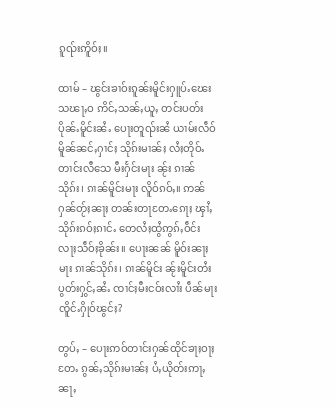ၵူၺ်းဢိူဝ်ႈ။

ထၢမ် – ၽွင်းၶၢဝ်းၵူၼ်းမိူင်းႁူပ်ႉၽေးသၽႃႇဝ ဢိင်ႇသၼ်ႇယူႇ တင်းပတ်းပိုၼ်ႉမိူင်းၼႆႉ ပေႃးတူၺ်းၼႆ ယၢမ်းလဵဝ် မိူၼ်ၼင်ႇႁၢင်ႈ သိုၵ်းမၢၼ်ႈ လႆႈတိုဝ်ႉတၢင်းလီသေ မီးႁႅင်းမႃး ၼႂ်း ၵၢၼ်သိုၵ်း၊ ၵၢၼ်မိူင်းမႃး လိူဝ်ၵဝ်ႇ။ ဢၼ်ႁၼ်တႂ်ႈၼႃႈ တၼ်းတႃတႄႉၵေႃႈ ၾၢႆႇသိုၵ်းၵဝ်ႈၵၢင်ႉ တေလႆႈထွႆဢွၵ်ႇဝဵင်းလႃႈသဵဝ်ႈၶိုၼ်း။ ပေႃးၼၼ် မိူဝ်းၼႃႈမႃး ၵၢၼ်သိုၵ်း၊ ၵၢၼ်မိူင်း ၼႂ်းမိူင်းတႆးပွတ်းႁွင်ႇၼႆႉ ၸၢင်ႈမီးငဝ်းလၢႆး ပဵၼ်မႃးၸိူင်ႉႁိုဝ်ၽွင်ႈ?

တွပ်ႇ – ပေႃးဢဝ်တၢင်းႁၼ်ထိုင်ၶႃႈဝႃႈတႄႉ ၵွၼ်ႇသိုၵ်းမၢၼ်ႈ ပႆႇယိုတ်းဢႃႇၼႃႇ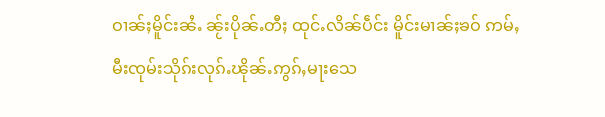ဝၢၼ်ႈမိူင်းၼႆႉ ၼႂ်းပိုၼ်ႉတီႈ ထုင်ႉလိၼ်ပဵင်း မိူင်းမၢၼ်ႈၶဝ် ဢမ်ႇမီးၸုမ်းသိုၵ်းလုၵ်ႉၽိုၼ်ႉဢွၵ်ႇမႃးသေ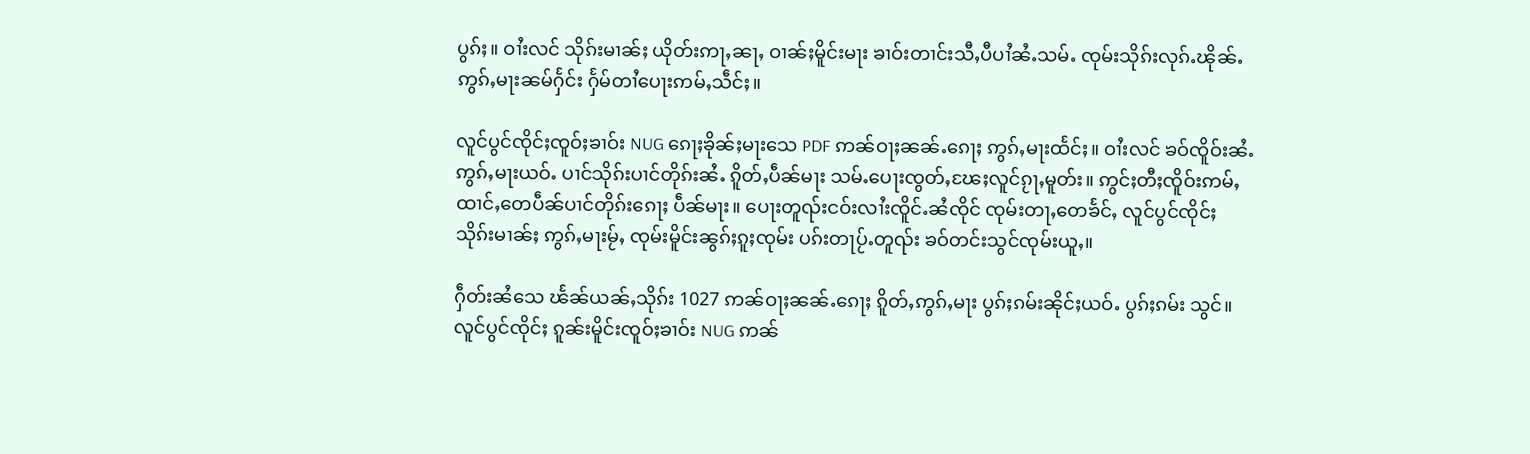ပွၵ်ႈ။ ဝၢႆးလင် သိုၵ်းမၢၼ်ႈ ယိုတ်းဢႃႇၼႃႇ ဝၢၼ်ႈမိူင်းမႃး ၶၢဝ်းတၢင်းသီႇပီပၢႆၼႆႉသမ်ႉ ၸုမ်းသိုၵ်းလုၵ်ႉၽိုၼ်ႉ ဢွၵ်ႇမႃးၼမ်ႁႅင်း ႁႅမ်တၢႆပေႃးဢမ်ႇသဵင်ႈ။

လူင်ပွင်ၸိုင်ႈၸူဝ်ႈၶၢဝ်း NUG ၵေႃႈၶိုၼ်ႈမႃးသေ PDF ဢၼ်ဝႃႈၼၼ်ႉၵေႃႈ ဢွၵ်ႇမႃးထႅင်ႈ။ ဝၢႆးလင် ၶဝ်ၸိူဝ်းၼႆႉ ဢွၵ်ႇမႃးယဝ်ႉ ပၢင်သိုၵ်းပၢင်တိုၵ်းၼႆႉ ၵိူတ်ႇပဵၼ်မႃး သမ်ႉပေႃးၸွတ်ႇၽႄႈလူင်ၵႂႃႇမူတ်း။ ဢွင်ႈတီႈၸိူဝ်းဢမ်ႇထၢင်ႇတေပဵၼ်ပၢင်တိုၵ်းၵေႃႈ ပဵၼ်မႃး။ ပေႃးတူၺ်းငဝ်းလၢႆးၸိူင်ႉၼႆၸိုင် ၸုမ်းတႃႇတေၶႅင်ႇ လူင်ပွင်ၸိုင်ႈသိုၵ်းမၢၼ်ႈ ဢွၵ်ႇမႃးမႂ်ႇ ၸုမ်းမိူင်းၼွၵ်ႈၵူႈၸုမ်း ပၵ်းတႃပႂ်ႉတူၺ်း ၶဝ်တင်းသွင်ၸုမ်းယူႇ။

ႁဵတ်းၼႆသေ ၽႅၼ်ယၼ်ႇသိုၵ်း 1027 ဢၼ်ဝႃႈၼၼ်ႉၵေႃႈ ၵိူတ်ႇဢွၵ်ႇမႃး ပွၵ်ႈၵမ်းၼိုင်ႈယဝ်ႉ ပွၵ်ႈၵမ်း သွင်။ လူင်ပွင်ၸိုင်ႈ ၵူၼ်းမိူင်းၸူဝ်ႈၶၢဝ်း NUG ဢၼ်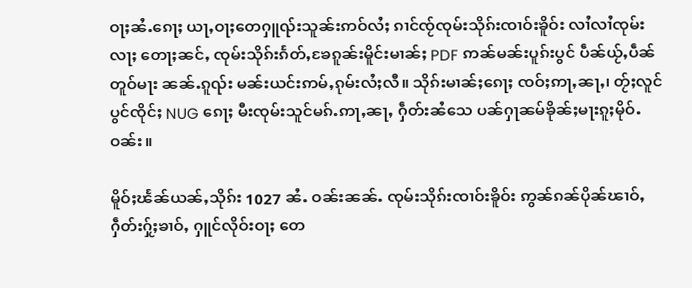ဝႃႈၼႆႉၵေႃႈ ယႃႇဝႃႈတေႁူၺ်းသူၼ်းဢဝ်လႆႈ ၵၢင်ၸႂ်ၸုမ်းသိုၵ်းၸၢဝ်းၶိူဝ်း လၢႆလၢႆၸုမ်းလႃႈ တေႃႈၼင်ႇ ၸုမ်းသိုၵ်းၵႅတ်ႇၶႄၵူၼ်းမိူင်းမၢၼ်ႈ PDF ဢၼ်မၼ်းပူၵ်းပွင် ပဵၼ်ယႂ်ႇပဵၼ်တူဝ်မႃး ၼၼ်ႉၵူၺ်း မၼ်းယင်းဢမ်ႇၵုမ်းလႆႈလီ။ သိုၵ်းမၢၼ်ႈၵေႃႈ ၸဝ်ႈဢႃႇၼႃႇ၊ တႂ်ႈလူင်ပွင်ၸိုင်ႈ NUG ၵေႃႈ မီးၸုမ်းသူင်မၵ်ႉဢႃႇၼႃႇ ႁဵတ်းၼႆသေ ပၼ်ႁႃၼမ်ၶိုၼ်ႈမႃးၵူႈမိုဝ်ႉဝၼ်း။

မိူဝ်ႈၽႅၼ်ယၼ်ႇသိုၵ်း 1027 ၼႆႉ ဝၼ်းၼၼ်ႉ ၸုမ်းသိုၵ်းၸၢဝ်းၶိူဝ်း ဢွၼ်ၵၼ်ပိုၼ်ၽၢဝ်ႇ ႁဵတ်းႁႂ်ႈၶၢဝ်ႇ ႁူင်လိုဝ်းဝႃႈ တေ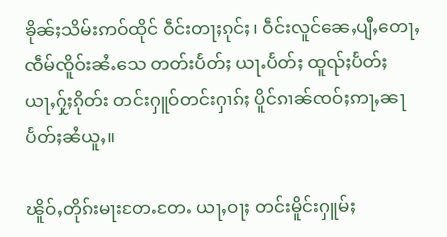ၶိုၼ်ႈသိမ်းဢဝ်ထိုင် ဝဵင်းတႃႈၵုင်ႈ၊ ဝဵင်းလူင်ၼေႇပျီႇတေႃႇ ၸဵမ်ၸိူဝ်းၼႆႉသေ တတ်းပႅတ်ႈ ယႃႉပႅတ်ႈ ထူၺ်ႈပႅတ်ႈ ယႃႇႁႂ်ႈၵိုတ်း တင်းႁူဝ်တင်းႁၢၵ်ႈ ပိူင်ၵၢၼ်ၸဝ်ႈဢႃႇၼႃပႅတ်ႈၼႆယူႇ။

ၽိူဝ်ႇတိုၵ်းမႃးတႄႉတႄႉ ယႃႇဝႃႈ တင်းမိူင်းႁူမ်ႈ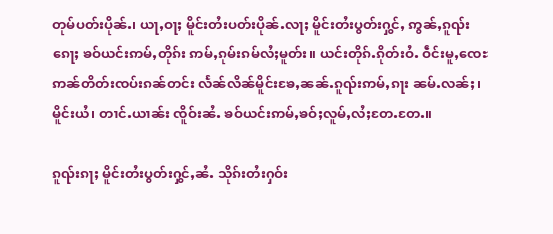တုမ်ပတ်းပိုၼ်ႉ၊ ယႃႇဝႃႈ မိူင်းတႆးပတ်းပိုၼ်ႉလႃႈ မိူင်းတႆးပွတ်းႁွင်ႇ ဢွၼ်ႇၵူၺ်းၵေႃႈ ၶဝ်ယင်းဢမ်ႇတိုၵ်း ဢမ်ႇၵုမ်းၵမ်လႆႈမူတ်း။ ယင်းတိုၵ်ႉၵိုတ်းဝႆႉ ဝဵင်းမူႇၸေႊ ဢၼ်တိတ်းၸပ်းၵၼ်တင်း လႅၼ်လိၼ်မိူင်းၶႄႇၼၼ်ႉၵူၺ်းဢမ်ႇၵႃး ၼမ်ႉလၼ်ႈ၊ မိူင်းယႆ၊ တၢင်ႉယၢၼ်း ၸိူဝ်းၼႆႉ ၶဝ်ယင်းဢမ်ႇၶဝ်ႈလူမ်ႇလႆႈတႄႉတႄႉ။

ၵူၺ်းၵႃႈ မိူင်းတႆးပွတ်းႁွင်ႇၼႆႉ သိုၵ်းတႆးႁဝ်း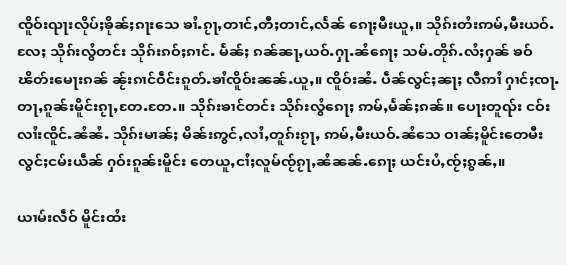ၸိူဝ်းၺႃးလိုပ်ႈၶိုၼ်ႈၵႃးသေ ၶၢႆႉၵႂႃႇတၢင်ႇတီႈတၢင်ႇလႅၼ် ၵေႃႈမီးယူႇ။ သိုၵ်းတႆးဢမ်ႇမီးယဝ်ႉလႄႈ သိုၵ်းလွႆတင်း သိုၵ်းၵဝ်ႈၵၢင်ႉ မႅၼ်ႈ ၵၼ်ၼႃႇယဝ်ႉႁႃႉၼႆၵေႃႈ သမ်ႉတိုၵ်ႉလႆႈႁၼ် ၶဝ်ၽိတ်းမေႃးၵၼ် ၼႂ်းၵၢင်ဝဵင်းၵူတ်ႉၶၢႆၸိူဝ်းၼၼ်ႉယူႇ။ ၸိူဝ်းၼႆႉ ပဵၼ်လွင်ႈၼႃႈ လီဢၢႆ ႁၢင်ႈၸႃႉ တႃႇၵူၼ်းမိူင်းၵႂႃႇတႄႉတႄႉ။ သိုၵ်းၶၢင်တင်း သိုၵ်းလွႆၵေႃႈ ဢမ်ႇမႅၼ်ႈၵၼ်။ ပေႃးတူၺ်း ငဝ်းလၢႆးၸိူင်ႉၼႆၼႆႉ သိုၵ်းမၢၼ်ႈ မိၼ်းဢွင်ႇလၢႆႇတူၵ်းၵႂႃႇ ဢမ်ႇမီးယဝ်ႉၼႆသေ ဝၢၼ်ႈမိူင်းတေမီးလွင်ႈငမ်းယဵၼ် ႁဝ်းၵူၼ်းမိူင်း တေယူႇငၢႆႈလူမ်ၸႂ်ၵႂႃႇၼႆၼၼ်ႉၵေႃႈ ယင်းပႆႇၸႂ်ႈၵွၼ်ႇ။

ယၢမ်းလဵဝ် မိူင်းထႆး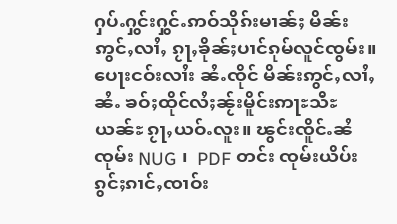ႁပ်ႉႁွင်းႁွင်ႉဢဝ်သိုၵ်းမၢၼ်ႈ မိၼ်းဢွင်ႇလၢႆႇ ၵႂႃႇၶိုၼ်ႈပၢင်ၵုမ်လူင်ၸွမ်း။ ပေႃးငဝ်းလၢႆး ၼႆႉၸိုင် မိၼ်းဢွင်ႇလၢႆႇၼႆႉ ၶဝ်ႈထိုင်လႆႈၼႂ်းမိူင်းဢႃႊသီႊယၼ်ႊ ၵႂႃႇယဝ်ႉလူး။ ၽွင်းၸိူင်ႉၼႆ ၸုမ်း NUG ၊  PDF တင်း ၸုမ်းယိပ်းၵွင်ႈၵၢင်ႇၸၢဝ်း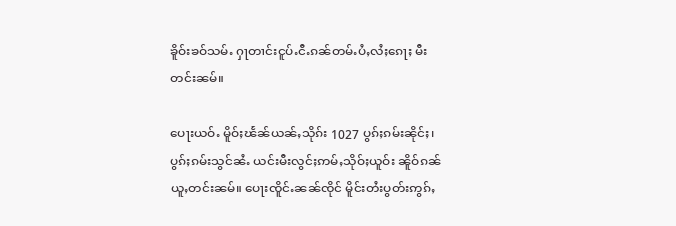ၶိူဝ်းၶဝ်သမ်ႉ ႁႃတၢင်းငူပ်ႉငီႉၵၼ်တမ်ႉပႆႇလႆႈၵေႃႈ မီးတင်းၼမ်။

ပေႃးယဝ်ႉ မိူဝ်ႈၽႅၼ်ယၼ်ႇသိုၵ်း 1027 ပွၵ်ႈၵမ်းၼိုင်ႈ၊ ပွၵ်ႈၵမ်းသွင်ၼႆႉ ယင်းမီးလွင်ႈဢမ်ႇသိုဝ်ႈယူဝ်း ၼိူဝ်ၵၼ်ယူႇတင်းၼမ်။ ပေႃးၸိူင်ႉၼၼ်ၸိုင် မိူင်းတႆးပွတ်းဢွၵ်ႇ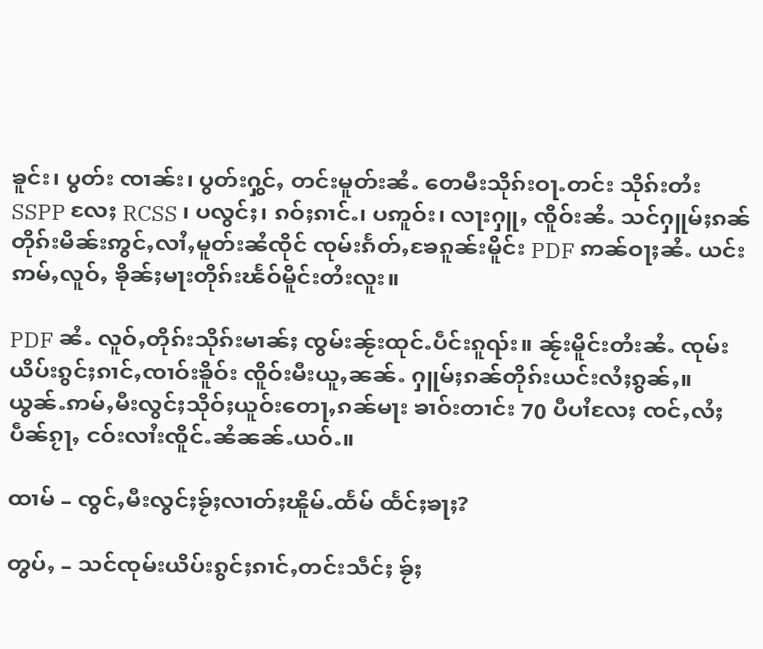ၶူင်း၊ ပွတ်း ၸၢၼ်း၊ ပွတ်းႁွင်ႇ တင်းမူတ်းၼႆႉ တေမီးသိုၵ်းဝႃႉတင်း သိုၵ်းတႆး SSPP လႄႈ RCSS ၊ ပလွင်ႈ၊ ၵဝ်ႈၵၢင်ႉ၊ ပဢူဝ်း၊ လႃးႁူႇ ၸိူဝ်းၼႆႉ သင်ႁူမ်ႈၵၼ် တိုၵ်းမိၼ်းဢွင်ႇလၢႆႇမူတ်းၼႆၸိုင် ၸုမ်းၵႅတ်ႇၶႄၵူၼ်းမိူင်း PDF ဢၼ်ဝႃႈၼႆႉ ယင်းဢမ်ႇလူဝ်ႇ ၶိုၼ်ႈမႃးတိုၵ်းၽႅဝ်မိူင်းတႆးလူး။

PDF ၼႆႉ လူဝ်ႇတိုၵ်းသိုၵ်းမၢၼ်ႈ ၸွမ်းၼႂ်းထုင်ႉပဵင်းၵူၺ်း။ ၼႂ်းမိူင်းတႆးၼႆႉ ၸုမ်းယိပ်းၵွင်ႈၵၢင်ႇၸၢဝ်းၶိူဝ်း ၸိူဝ်းမီးယူႇၼၼ်ႉ ႁူမ်ႈၵၼ်တိုၵ်းယင်းလႆႈၵွၼ်ႇ။ ယွၼ်ႉဢမ်ႇမီးလွင်ႈသိုဝ်ႈယူဝ်းတေႃႇၵၼ်မႃး ၶၢဝ်းတၢင်း 70 ပီပၢႆလႄႈ ၸင်ႇလႆႈပဵၼ်ၵႂႃႇ ငဝ်းလၢႆးၸိူင်ႉၼႆၼၼ်ႉယဝ်ႉ။

ထၢမ် – ၸွင်ႇမီးလွင်ႈၶႂ်ႈလၢတ်ႈၽိူမ်ႉထႅမ် ထႅင်ႈၶႃႈ?

တွပ်ႇ – သင်ၸုမ်းယိပ်းၵွင်ႈၵၢင်ႇတင်းသဵင်ႈ ၶႂ်ႈ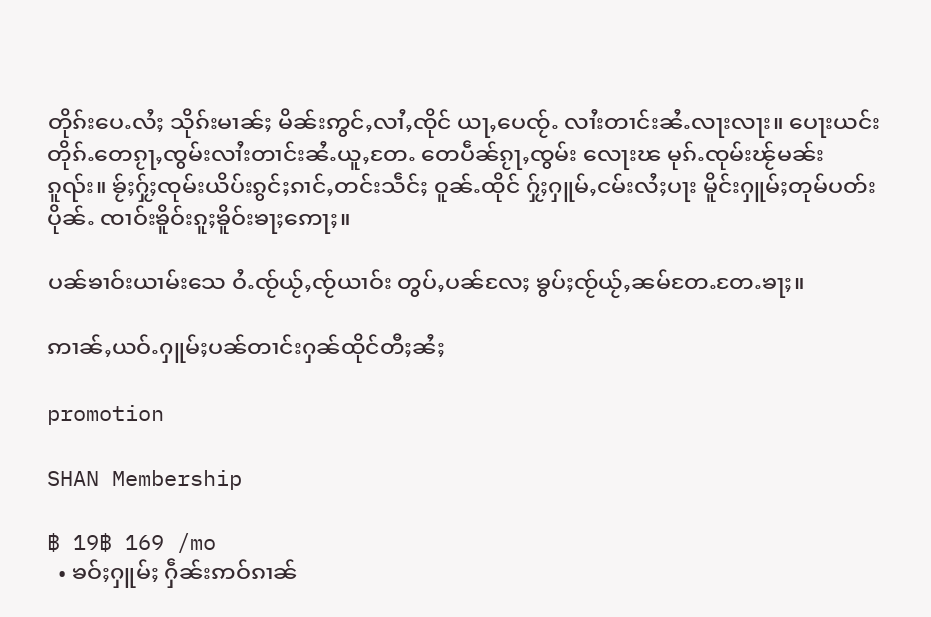တိုၵ်းပေႉလႆႈ သိုၵ်းမၢၼ်ႈ မိၼ်းဢွင်ႇလၢႆႇၸိုင် ယႃႇပေၸႂ်ႉ လၢႆးတၢင်းၼႆႉလႃးလႃး။ ပေႃးယင်းတိုၵ်ႉတေၵႂႃႇၸွမ်းလၢႆးတၢင်းၼႆႉယူႇတႄႉ တေပဵၼ်ၵႂႃႇၸွမ်း လေႃးၽ မုၵ်ႉၸုမ်းၽႂ်မၼ်းၵူၺ်း။ ၶႂ်ႈႁႂ်ႈၸုမ်းယိပ်းၵွင်ႈၵၢင်ႇတင်းသဵင်ႈ ဝူၼ်ႉထိုင် ႁႂ်ႈႁူမ်ႇငမ်းလႆႈပႃး မိူင်းႁူမ်ႈတုမ်ပတ်းပိုၼ်ႉ ၸၢဝ်းၶိူဝ်းၵူႈၶိူဝ်းၶႃႈဢေႃႈ။

ပၼ်ၶၢဝ်းယၢမ်းသေ ဝႆႉၸႂ်ယႂ်ႇၸႂ်ယၢဝ်း တွပ်ႇပၼ်လႄႈ ၶွပ်ႈၸႂ်ယႂ်ႇၼမ်တႄႉတႄႉၶႃႈ။

ဢၢၼ်ႇယဝ်ႉႁူမ်ႈပၼ်တၢင်းႁၼ်ထိုင်တီႈၼႆႈ

promotion

SHAN Membership

฿ 19฿ 169 /mo
  • ၶဝ်ႈႁူမ်ႈ ႁဵၼ်းဢဝ်ၵၢၼ်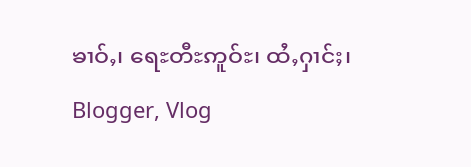ၶၢဝ်ႇ၊ ရေႊတီႊဢူဝ်ႊ၊ ထႆႇႁၢင်ႈ၊ Blogger, Vlog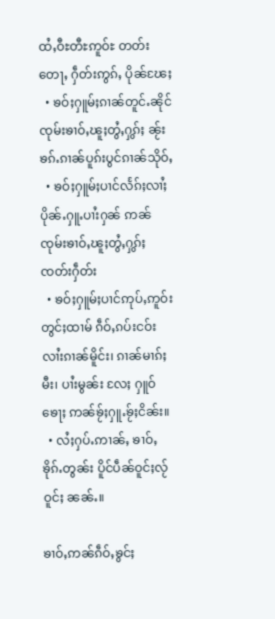ထႆႇဝီႊတီႊဢူဝ်ႊ တတ်းတေႃႇ ႁဵတ်းဢွၵ်ႇ ပိုၼ်ၽႄႈ
  • ၶဝ်ႈႁူမ်ႈၵၢၼ်တူင်ႉၼိုင်ၸုမ်းၶၢဝ်ႇၽူႈတွႆႇႁွၵ်ႈ ၼႂ်းၶၵ်ႉၵၢၼ်ပူၵ်းပွင်ၵၢၼ်သိုဝ်ႇ
  • ၶဝ်ႈႁူမ်ႈပၢင်လႅၵ်ႈလၢႆႈပိုၼ်ႉႁူႉပၢႆးႁၼ် ဢၼ်ၸုမ်းၶၢဝ်ႇၽူႈတွႆႇႁွၵ်ႈၸတ်းႁဵတ်း
  • ၶဝ်ႈႁူမ်ႈပၢင်ဢုပ်ႇဢူဝ်းတွင်ႈထၢမ် ၵဵဝ်ႇၵပ်းငဝ်းလၢႆးၵၢၼ်မိူင်း၊ ၵၢၼ်မၢၵ်ႈမီး၊ ပၢႆးမွၼ်း လႄႈ ႁူဝ်ၶေႃႈ ဢၼ်ၶႂ်ႈႁူႉၶႂ်ႈငိၼ်း။
  • လႆႈႁပ်ႉဢၢၼ်ႇ ၶၢဝ်ႇၶိုၵ်ႉတွၼ်း ပိူင်ပဵၼ်ဝူင်ႈလႂ်ဝူင်ႈ ၼၼ်ႉ။

ၶၢဝ်ႇဢၼ်ၵဵဝ်ႇၶွင်ႈ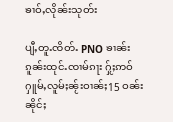ၶၢဝ်ႇလိုၼ်းသုတ်း

ပျီႇတူႉၸိတ်ႉ PNO ၶၢၼ်းၵူၼ်းထုင်ႉၸၢမ်ၵႃး ႁႂ်ႈဢဝ်ႁူမ်ႇလူမ်ႈၼႂ်းဝၢၼ်ႈ15 ဝၼ်းၼိုင်ႈ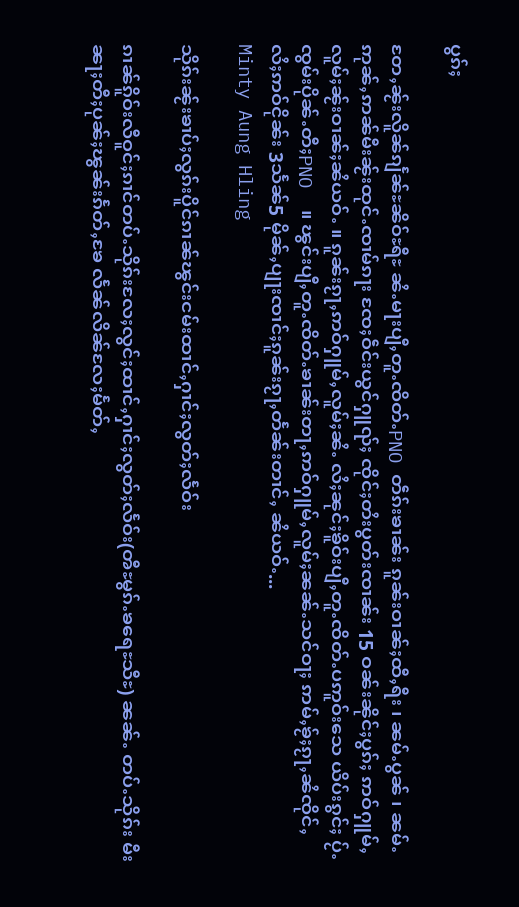ပွၵ်ႈ

တႄႇၼႂ်းလိူၼ်ၵျႅၼ်ႊၼိဝ်ႊရီႊ ၼႆႉမႃးပျီႇတူႉၸိတ်ႉPNO တဵၵ်းၶၢၼ်း ၵူၼ်းဝၢၼ်ႈထီႇရီး ၊ ၼမ်ႉပွၼ် ၊ ၼမ်ႉဢုၼ်ႇဢၼ်မီးၼႂ်းထုင်ႉၸၢမ်ၵႃး ၸႄႈဝဵင်းယွင်ႁူၺ်ႈ ၸိုင်ႈတႆးပွတ်းၸၢၼ်း 15 ဝၼ်းၼိုင်ႈပွၵ်ႈ ဢဝ်ႁူမ်ႇလူမ်ႈၼႂ်းဝၢၼ်ႈၼႆယဝ်ႉ ။ ၵူၼ်းၵႂႃႇဢဝ်ႁူမ်ႇလူမ်ႈၼႆႉ လႆႈၼုင်ႈၶိူဝ်းပျီႇတူႉၸိတ်ႉပဢူဝ်းသေ ယိပ်းၵွင်ႈ ပႂ်ႉၸွမ်းပိုၼ်ႉတီႈPNO  ။ ၽွင်းပျီႇတူႉၸိတ်ႉၶၢၼ်းတႃႇဢဝ်ႁူမ်ႇလူမ်ႈၼၼ်ႉသင်ဝႃႈ ဢမ်ႇၶႂ်ႈၵႂႃႇၼႆၸိုင်ႇ လႆႈဢဝ်ငိုၼ်း 3သႅၼ်5 မိုၼ်ႇပျႃးၸၢင်ႈၵူၼ်းၵႂႃႇတႅၼ်းတၢင်ႇ ၼႆယဝ်ႉ...
Minty Aung Hling

သိုၵ်းၼႂ်းၶၢပ်ႈလွၵ်းပိူင်ၵၢၼ်ၽွင်းငမ်းထၢင်ႇႁၢင်ႈလွတ်ႈလႅဝ်း

ၵၢၼ်ၵိူဝ်းလီဝူင်ႈၵၢင်တပ်ႉသိုၵ်းလႄႈလွင်ႈထၢင်ႇႁၢင်ႈလွတ်ႈလႅဝ်း(ၻီႊမွၵ်ႉၶရေႊသီႊ) ၼၼ်ႉ တပ်ႉသိုၵ်း မီးၼႃႈတီႈပုၼ်ႈၽွၼ်းၵႅတ်ႇၶႄ လႅၼ်လိၼ်လႄႈမႅတ်ႇ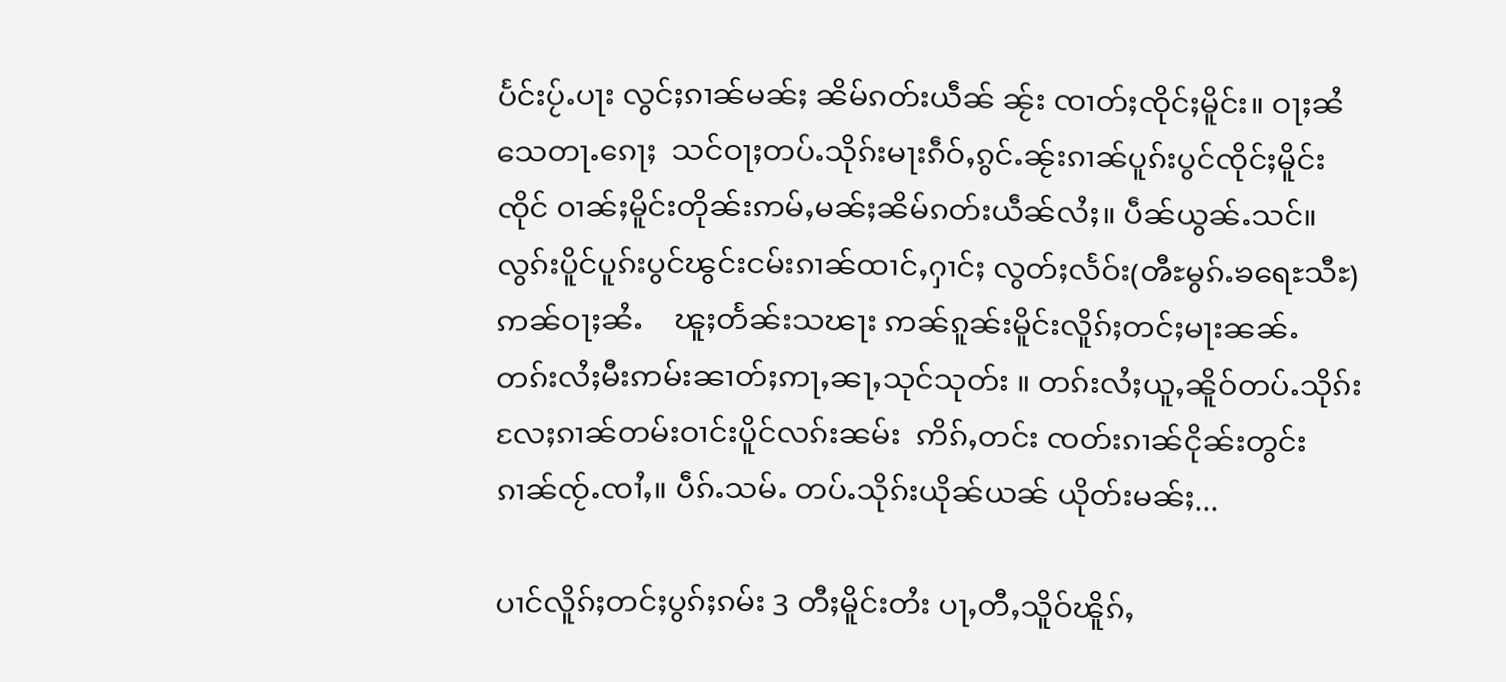ပႅင်းပႂ်ႉပႃး လွင်ႈၵၢၼ်မၼ်ႈ ၼိမ်ၵတ်းယဵၼ် ၼႂ်း ၸၢတ်ႈၸိုင်ႈမိူင်း။ ဝႃႈၼႆသေတႃႉၵေႃႈ  သင်ဝႃႈတပ်ႉသိုၵ်းမႃးၵဵဝ်ႇၵွင်ႉၼႂ်းၵၢၼ်ပူၵ်းပွင်ၸိုင်ႈမိူင်းၸိုင် ဝၢၼ်ႈမိူင်းတိုၼ်းဢမ်ႇမၼ်ႈၼိမ်ၵတ်းယဵၼ်လႆႈ။ ပဵၼ်ယွၼ်ႉသင်။   လွၵ်းပိူင်ပူၵ်းပွင်ၽွင်းငမ်းၵၢၼ်ထၢင်ႇႁၢင်ႈ လွတ်ႈလႅဝ်း(ၻီႊမွၵ်ႉၶရေႊသီႊ) ဢၼ်ဝႃႈၼႆႉ    ၽူႈတႅၼ်းသၽႃး ဢၼ်ၵူၼ်းမိူင်းလိူၵ်ႈတင်ႈမႃးၼၼ်ႉ တၵ်းလႆႈမီးဢမ်းၼၢတ်ႈဢႃႇၼႃႇသုင်သုတ်း ။ တၵ်းလႆႈယူႇၼိူဝ်တပ်ႉသိုၵ်းလႄႈၵၢၼ်တမ်းဝၢင်းပိူင်လၵ်းၼမ်း  ဢိၵ်ႇတင်း ၸတ်းၵၢၼ်ငိုၼ်းတွင်းၵၢၼ်ၸႂ်ႉၸၢႆႇ။ ပဵၵ်ႉသမ်ႉ တပ်ႉသိုၵ်းယိုၼ်ယၼ် ယိုတ်းမၼ်ႈ...

ပၢင်လိူၵ်ႈတင်ႈပွၵ်ႈၵမ်း 3 တီႈမိူင်းတႆး ပႃႇတီႇသိူဝ်ၽိူၵ်ႇ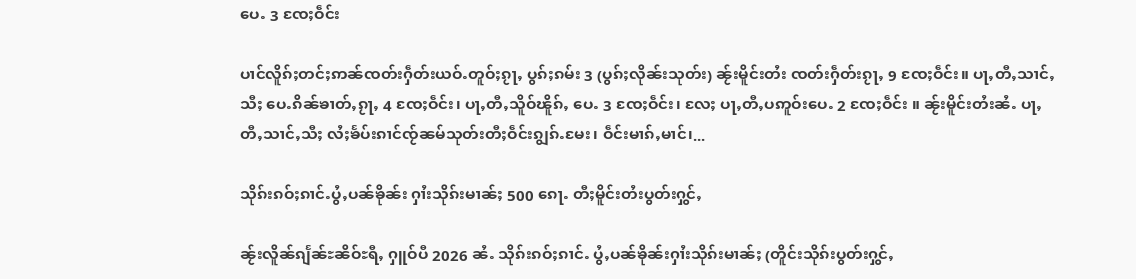ပေႉ 3 ၸႄႈဝဵင်း

ပၢင်လိူၵ်ႈတင်ႈဢၼ်ၸတ်းႁဵတ်းယဝ်ႉတူဝ်ႈၵႂႃႇ ပွၵ်ႈၵမ်း 3 (ပွၵ်ႈလိုၼ်းသုတ်း) ၼႂ်းမိူင်းတႆး ၸတ်းႁဵတ်းၵႂႃႇ 9 ၸႄႈဝဵင်း။ ပႃႇတီႇသၢင်ႇသီႈ ပေႉၵိၼ်ၶၢတ်ႇၵႂႃႇ 4 ၸႄႈဝဵင်း၊ ပႃႇတီႇသိူဝ်ၽိူၵ်ႇ ပေႉ 3 ၸႄႈဝဵင်း၊ လႄႈ ပႃႇတီႇပဢူဝ်းပေႉ 2 ၸႄႈဝဵင်း ။ ၼႂ်းမိူင်းတႆးၼႆႉ ပႃႇတီႇသၢင်ႇသီႈ လႆႈၶႅပ်းၵၢင်ၸႂ်ၼမ်သုတ်းတီႈဝဵင်းၵျွၵ်ႉမႄး၊ ဝဵင်းမၢၵ်ႇမၢင်၊...

သိုၵ်းၵဝ်ႈၵၢင်ႉပွႆႇပၼ်ၶိုၼ်း ႁၢႆးသိုၵ်းမၢၼ်ႈ 500 ၵေႃႉ တီႈမိူင်းတႆးပွတ်းႁွင်ႇ

ၼႂ်းလိူၼ်ၵျႅၼ်ႊၼိဝ်ႊရီႇ ႁူဝ်ပီ 2026 ၼႆႉ သိုၵ်းၵဝ်ႈၵၢင်ႉ ပွႆႇပၼ်ၶိုၼ်းႁၢႆးသိုၵ်းမၢၼ်ႈ (တိူင်းသိုၵ်းပွတ်းႁွင်ႇ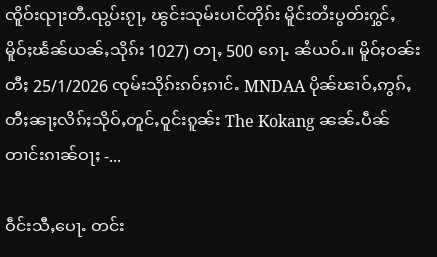ၸိူဝ်းၺႃးတီႉၺွပ်းၵႂႃႇ ၽွင်းသုမ်းပၢင်တိုၵ်း မိူင်းတႆးပွတ်းႁွင်ႇ မိူဝ်ႈၽႅၼ်ယၼ်ႇသိုၵ်း 1027) တႃႇ 500 ၵေႃႉ ၼႆယဝ်ႉ။ မိူဝ်ႈဝၼ်းတီႈ 25/1/2026 ၸုမ်းသိုၵ်းၵဝ်ႈၵၢင်ႉ MNDAA ပိုၼ်ၽၢဝ်ႇဢွၵ်ႇတီႈၼႃႈလိၵ်ႈသိုဝ်ႇတူင်ႇဝူင်းၵူၼ်း The Kokang ၼၼ်ႉပဵၼ်တၢင်းၵၢၼ်ဝႃႈ -...

ဝဵင်းသီႇပေႃႉ တင်း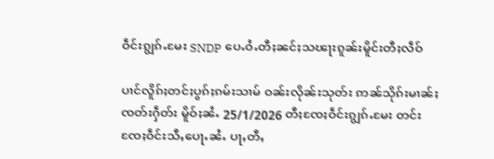ဝဵင်းၵျွၵ်ႉမႄး SNDP ပေႉဝႆႉတီႈၼင်ႈသၽႃးၵူၼ်းမိူင်းတီႈလဵဝ်

ပၢင်လိူၵ်ႈတင်ႈပွၵ်ႈၵမ်းသၢမ် ဝၼ်းလိုၼ်းသုတ်း ဢၼ်သိုၵ်းမၢၼ်ႈၸတ်းႁဵတ်း မိူဝ်ႈၼႆႉ 25/1/2026 တီႈၸႄႈဝဵင်းၵျွၵ်ႉမႄး တင်း ၸႄႈဝဵင်းသီႇပေႃႉၼႆႉ ပႃႇတီႇ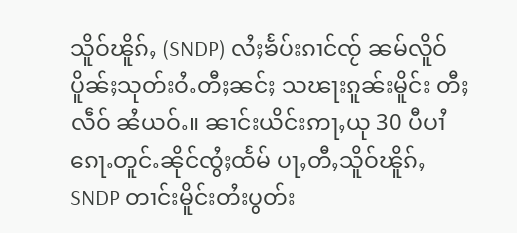သိူဝ်ၽိူၵ်ႇ (SNDP) လႆႈၶႅပ်းၵၢင်ၸႂ် ၼမ်လိူဝ်ပိူၼ်ႈသုတ်းဝႆႉတီႈၼင်ႈ သၽႃးၵူၼ်းမိူင်း တီႈလဵဝ် ၼႆယဝ်ႉ။ ၼၢင်းယိင်းဢႃႇယု 30 ပီပၢႆ ၵေႃႉတူင်ႉၼိုင်ၸွႆႈထႅမ် ပႃႇတီႇသိူဝ်ၽိူၵ်ႇ SNDP တၢင်းမိူင်းတႆးပွတ်း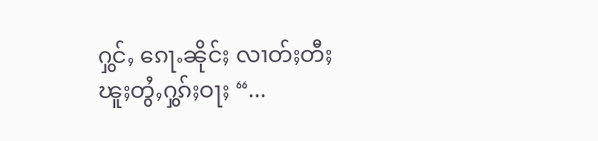ႁွင်ႇ ၵေႃႉၼိုင်ႈ လၢတ်ႈတီႈၽူႈတွႆႇႁွၵ်ႈဝႃႈ “...